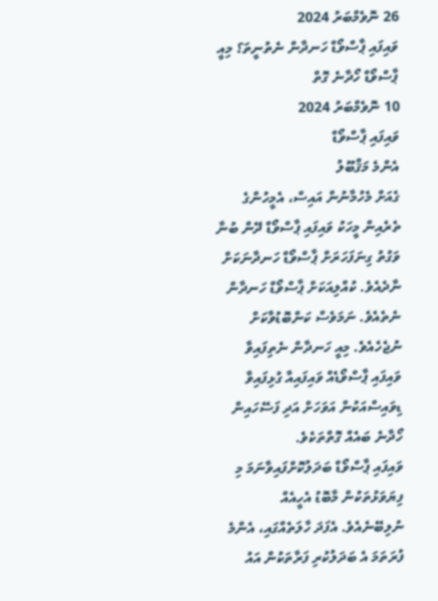26 ނޮވެމްބަރު 2024
ވައިފައި ޕާސްވޯޑް ހަނދާން ނެތުނީތަ؟ މިއީ ޕާސްވޯޑް ހޯދާނެ ގޮތް
10 ނޮވެމްބަރު 2024
ވައިފައި ޕާސްވޯޑް
އެންމެ މަޤްބޫލު
ގެއަށް މެހުމާނުން އައިސް، އެމީހުންގެ ތެރެއިން މީހަކު ވައިފައި ޕާސްވޯޑް ދޭން ބުނާ ވަގުތު ގިނަފަހަރަށް ޕާސްވޯޑް ހަނދާނަކަށް ނާދެއެވެ. ކުއްލިއަކަށް ޕާސްވޯޑް ހަނދާން ނެތެއެވެ. ނަމަވެސް ކަންބޮޑުވާކަށް ނުޖެހެއެވެ. މިއީ ހަނދާން ނެތިފައިވާ ވައިފައި ޕާސްވޯޑެއް ވައިފައިއާ ގުޅިފައިވާ ޑިވައިސްއަކުން އަވަހަށް އަދި ފަސޭހައިން ހޯދާނެ ބައެއް ގޮތްތަކެވެ.
ވައިފައި ޕާސްވޯޑް ބަދަލުކޮށްފައިވާނަމަ މި ފިޔަވަޅުތަކުން މާބޮޑު އެހީއެއް ނުލިބޭނެއެވެ. އެފަދަ ހާލަތެއްގައި، އެންމެ ފުރަތަމަ އެ ބަދަލުކުރި ފަރާތަކުން އައު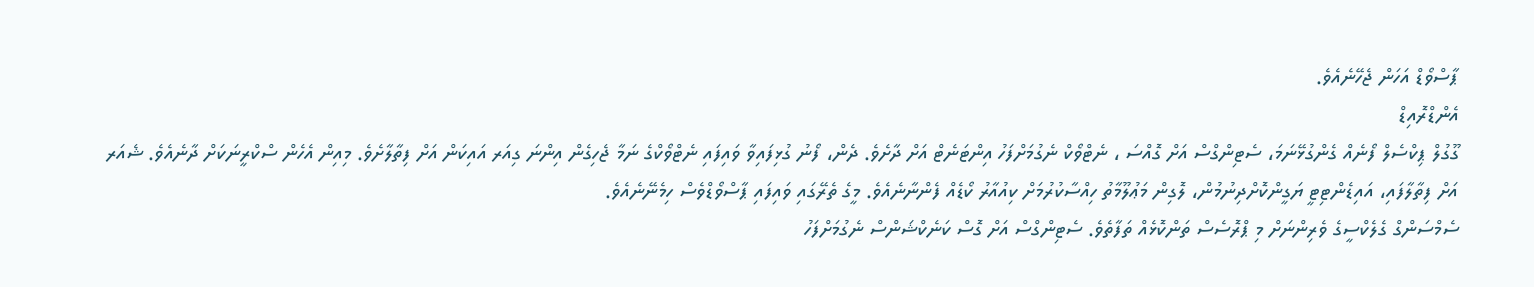ޕާސްވޯޑް އަހަން ޖެހޭނެއެވެ.
އެންޑްރޮއިޑް
ގޫގުލް ޕިކްސެލް ފޯނެއް ގެންގުޅޭނަމަ، ސެޓިންގްސް އަށް ގޮއްސަ ، ނެޓްވޯކް ނެގުމަށްފަހު އިންޓަނެޓް އަށް ދާށެވެ. ދެން، ފޯނު ގުޅިފައިވާ ވައިފައި ނެޓްވޯކްގެ ނަމާ ޖެހިގެން އިންނަ ގިއަރ އައިކަން އަށް ފިތާލާށެވެ. މިއިން އެހެން ސްކްރީނަކަށް ދާނެއެވެ. ޝެއަރ އަށް ފިތާލާފައި، އައިޑެންޓިޓީ ޔަގީންކޮށްދިނުމުން، ލޮގިން މަޢުލޫމާތު ހިއްސާކުރުމަށް ކިއުއާރު ކޯޑެއް ފެންނާނެއެވެ. މީގެ ތެރޭގައި ވައިފައި ޕާސްވޯޑްވެސް ހިމެނޭނެއެވެ.
ސެމްސަންގް ގެލެކްސީގެ ވެރިންނަށް މި ޕްރޮސެސް ތަންކޮޅެއް ތަފާތެވެ. ސެޓިންގްސް އަށް ގޮސް ކަނެކްޝަންސް ނެގުމަށްފަހު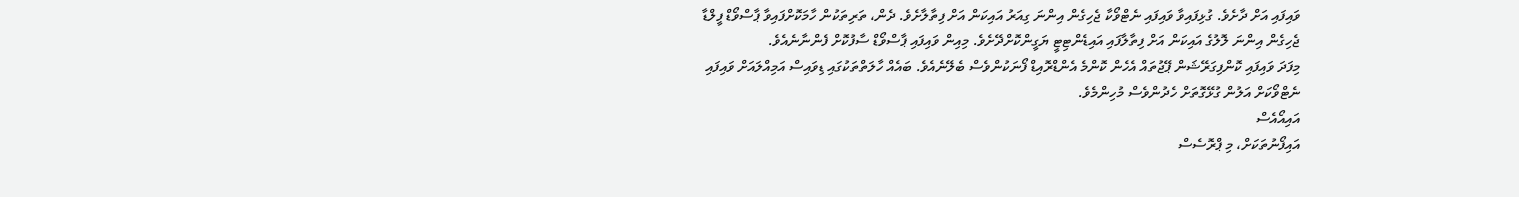ވައިފައި އަށް ދާށެވެ. ގުޅިފައިވާ ވައިފައި ނެޓްވޯކާ ޖެހިގެން އިންނަ ގިއަރު އައިކަން އަށް ފިތާލާށެވެ. ދެން، ތަރިތަކުން ހާމަކޮށްފައިވާ ޕާސްވޯޑް ފީލްޑާ ޖެހިގެން އިންނަ ލޮލުގެ އައިކަން އަށް ފިތާލާފައި އައިޑެންޓިޓީ ޔަގީންކޮށްދޭށެވެ. މިއިން ވައިފައި ޕާސްވޯޑް ސާފުކޮށް ފެންނާނެއެވެ.
މިފަދަ ވައިފައި ކޮންފިގަރޭޝަން ޕޭޖުތައް އެހެން ކޮންމެ އެންޑްރޮއިޑް ފޯނަކުންވެސް ބެލޭނެއެވެ. ބައެއް ހާލަތްތަކުގައި ޑިވައިސް އަމިއްލައަށް ވައިފައި ނެޓްވޯކަށް އަލުން ގުޅޭގޮތަށް ހެދުންވެސް މުހިންމެވެ.
އައިއޯއެސް
އައިފޯނުތަކަށް، މި ޕްރޮސެސް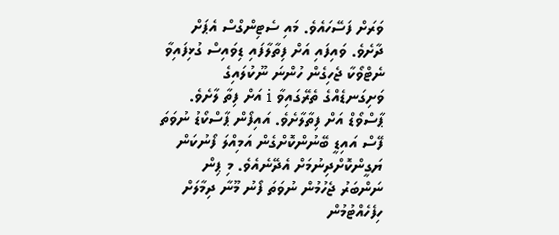ވަރަށް ފަސޭހައެވެ. މައި ސެޓިންގްސް އެޕަށް ދާށެވެ. ވައިފައި އަށް ފިތާލާފައި ޑިވައިސް ގުޅިފައިވާ ނެޓްވޯކާ ޖެހިގެން ހުންނަ ނޫކުލައިގެ ވަށިގަނޑެއްގެ ތެރޭގައިވާ i އަށް ފިތާ ލާށެވެ. ޕާސްވޯޑް އަށް ފިތާލާށެވެ. އައިފޯން ޕާސްކޯޑު ނުވަތަ ފޭސް އައިޑީ ބޭނުންކޮށްގެން އަމިއްލަ ފޯނުކަން ޔަގީންކޮށްދިނުމަށް އެދޭނެއެވެ. މި ޕިން ނަންބަރު ޖެހުމުން ނުވަތަ ފޯނު މޫނާ ދިމާލަށް ހިފެހެއްޓުމުން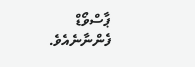ޕާސްވޯޑް ފެންނާނެއެވެ.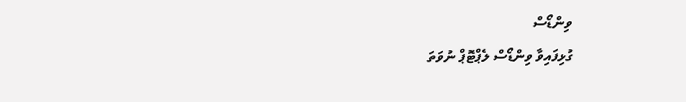ވިންޑޯސް
ގުޅިފައިވާ ވިންޑޯސް ލެޕްޓޮޕް ނުވަތަ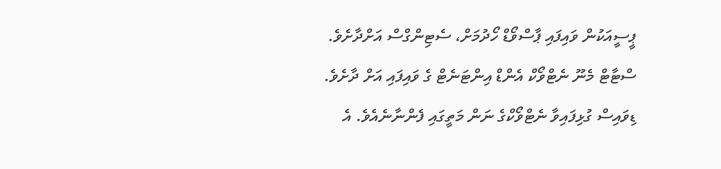ޕީސީއަކުން ވައިފައި ޕާސްވޯޑް ހޯދުމަށް، ސެޓިންގްސް އަށްދާށެވެ. ސްޓާޓް މެނޫ ނެޓްވޯކް އެންޑް އިންޓަނެޓް ގެ ވައިފައި އަށް ދާށެވެ. ޑިވައިސް ގުޅިފައިވާ ނެޓްވޯކްގެ ނަން މަތީގައި ފެންނާނެއެވެ. އެ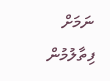ނަމަށް ފިތާލުމުން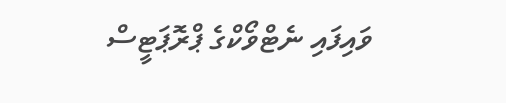ވައިފައި ނެޓްވޯކްގެ ޕްރޮޕަޓީސް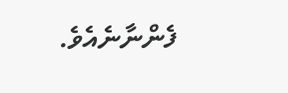ފެންނާނެއެވެ.